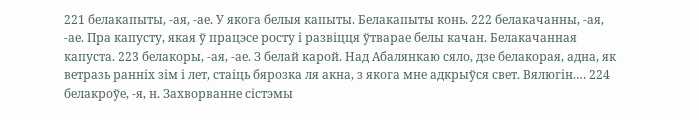221 белакапыты, -ая, -ае. У якога белыя капыты. Белакапыты конь. 222 белакачанны, -ая, -ае. Пра капусту, якая ў працэсе росту і развіцця ўтварае белы качан. Белакачанная капуста. 223 белакоры, -ая, -ае. З белай карой. Над Абалянкаю сяло, дзе белакорая, адна, як ветразь ранніх зім і лет, стаіць бярозка ля акна, з якога мне адкрыўся свет. Вялюгін.… 224 белакроўе, -я, н. Захворванне сістэмы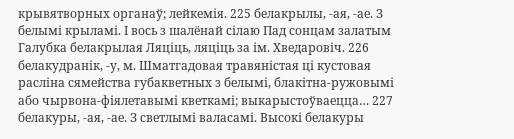крывятворных органаў; лейкемія. 225 белакрылы, -ая, -ае. З белымі крыламі. І вось з шалёнай сілаю Пад сонцам залатым Галубка белакрылая Ляціць, ляціць за ім. Хведаровіч. 226 белакудранік, -у, м. Шматгадовая травяністая ці кустовая расліна сямейства губакветных з белымі, блакітна-ружовымі або чырвона-фіялетавымі кветкамі; выкарыстоўваецца… 227 белакуры, -ая, -ае. З светлымі валасамі. Высокі белакуры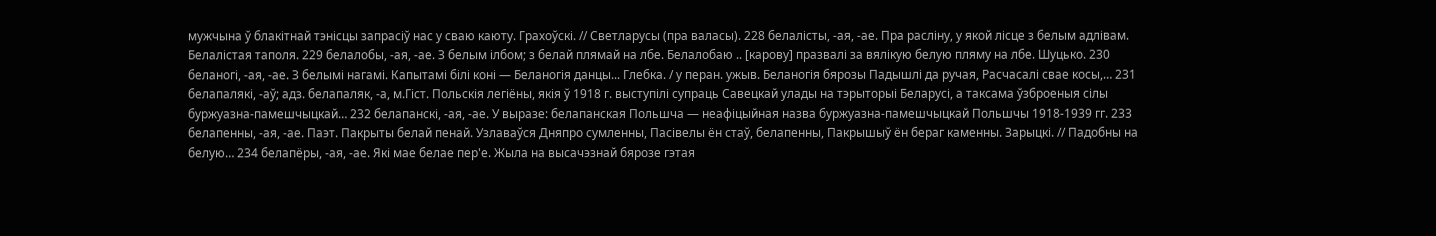мужчына ў блакітнай тэнісцы запрасіў нас у сваю каюту. Грахоўскі. // Светларусы (пра валасы). 228 белалісты, -ая, -ае. Пра расліну, у якой лісце з белым адлівам. Белалістая таполя. 229 белалобы, -ая, -ае. З белым ілбом; з белай плямай на лбе. Белалобаю .. [карову] празвалі за вялікую белую пляму на лбе. Шуцько. 230 беланогі, -ая, -ае. З белымі нагамі. Капытамі білі коні — Беланогія данцы... Глебка. / у перан. ужыв. Беланогія бярозы Падышлі да ручая, Расчасалі свае косы,… 231 белапалякі, -аў; адз. белапаляк, -а, м.Гіст. Польскія легіёны, якія ў 1918 г. выступілі супраць Савецкай улады на тэрыторыі Беларусі, а таксама ўзброеныя сілы буржуазна-памешчыцкай… 232 белапанскі, -ая, -ае. У выразе: белапанская Польшча — неафіцыйная назва буржуазна-памешчыцкай Польшчы 1918-1939 гг. 233 белапенны, -ая, -ае. Паэт. Пакрыты белай пенай. Узлаваўся Дняпро сумленны, Пасівелы ён стаў, белапенны, Пакрышыў ён бераг каменны. Зарыцкі. // Падобны на белую… 234 белапёры, -ая, -ае. Які мае белае пер'е. Жыла на высачэзнай бярозе гэтая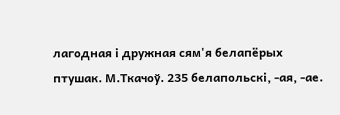лагодная і дружная сям'я белапёрых птушак. М.Ткачоў. 235 белапольскі, -ая, -ае.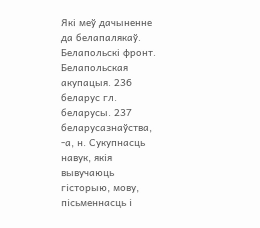Які меў дачыненне да белапалякаў. Белапольскі фронт. Белапольская акупацыя. 236 беларус гл. беларусы. 237 беларусазнаўства, -а, н. Сукупнасць навук, якія вывучаюць гісторыю, мову, пісьменнасць і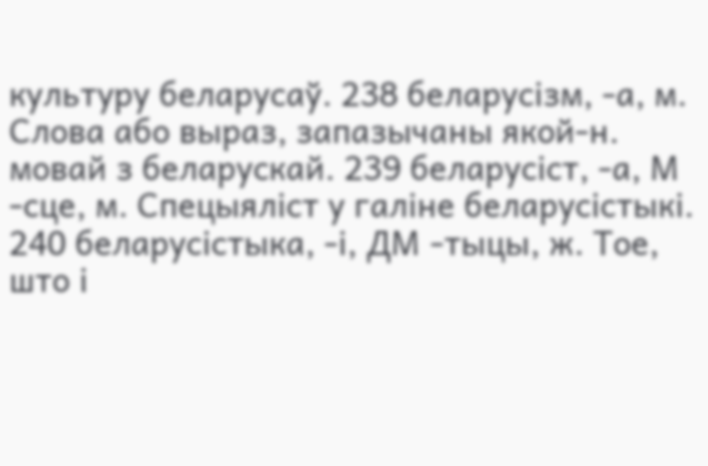культуру беларусаў. 238 беларусізм, -а, м. Слова або выраз, запазычаны якой-н. мовай з беларускай. 239 беларусіст, -а, М -сце, м. Спецыяліст у галіне беларусістыкі. 240 беларусістыка, -і, ДМ -тыцы, ж. Тое, што і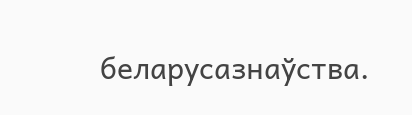беларусазнаўства.